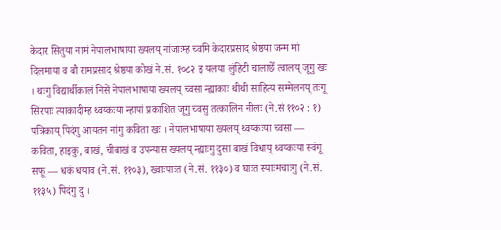केदार सितुया नामं नेपालभाषाया ख्यलय् नांजाःम्ह च्वमि केदारप्रसाद श्रेष्ठया जन्म मां दिलमाया व बौ रामप्रसाद श्रेष्ठया कोखं ने.सं. १०८२ इ यलया लुंहिटी चालाछेँ त्वालय् जूगु खः । थःगु विद्यार्थीकालं निसें नेपालभाषाया ख्यलय् च्वसा न्ह्याकाः थीथी साहित्य सम्मेलनय् तःगू सिरपाः त्याकादीम्ह थ्वय्कःया न्हापां प्रकाशित जूगु च्वसु तत्कालिन नीलः (ने.सं ११०२ : १) पत्रिकाय् पिदंगु आयतन नांगु कविता खः । नेपालभाषाया ख्यलय् थ्वय्कःया च्वसा — कविता, हाइकु, बाखं, चीबाखं व उपन्यास ख्यलय् न्ह्याःगु दुसा बाखं विधाय् थ्वय्कःया स्वंगू सफू — धकं धयाव (ने.सं. ११०३), ख्वाःपाःत (ने.सं. ११३०) व घाःत स्याःमचाःगु (ने.सं. ११३५) पिदंगु दु ।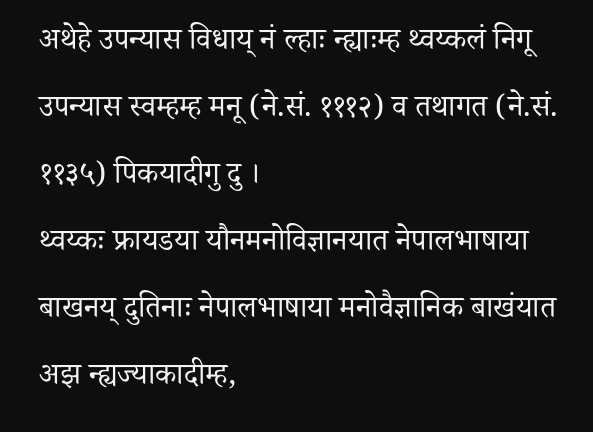अथेहे उपन्यास विधाय् नं ल्हाः न्ह्याःम्ह थ्वय्कलं निगू उपन्यास स्वम्हम्ह मनू (ने.सं. १११२) व तथागत (ने.सं. ११३५) पिकयादीगु दु ।
थ्वय्कः फ्रायडया यौनमनोविज्ञानयात नेपालभाषाया बाखनय् दुतिनाः नेपालभाषाया मनोवैज्ञानिक बाखंयात अझ न्ह्यज्याकादीम्ह,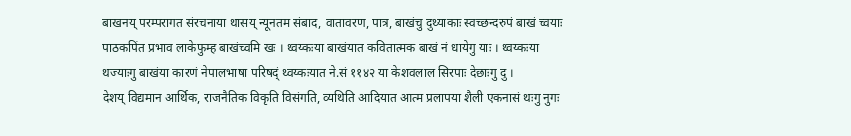बाखनय् परम्परागत संरचनाया थासय् न्यूनतम संबाद, वातावरण, पात्र, बाखंचु दुथ्याकाः स्वच्छन्दरुपं बाखं च्वयाः पाठकपिंत प्रभाव लाकेफुम्ह बाखंच्वमि खः । थ्वय्कःया बाखंयात कवितात्मक बाखं नं धायेगु याः । थ्वय्कःया थज्याःगु बाखंया कारणं नेपालभाषा परिषद्ं थ्वय्कःयात ने.सं ११४२ या केशवलाल सिरपाः देछाःगु दु ।
देशय् विद्यमान आर्थिक, राजनैतिक विकृति विसंगति, व्यथिति आदियात आत्म प्रलापया शैली एकनासं थःगु नुगः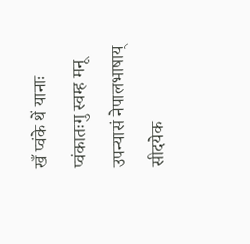खँ प्वंके थें यानाः प्वंकातःगु स्वम्ह मनू उपन्यासं नेपालभाषाय् सीदयेक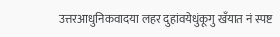उत्तरआधुनिकवादया लहर दुहांवयेधुंकूगु खँयात नं स्पष्ट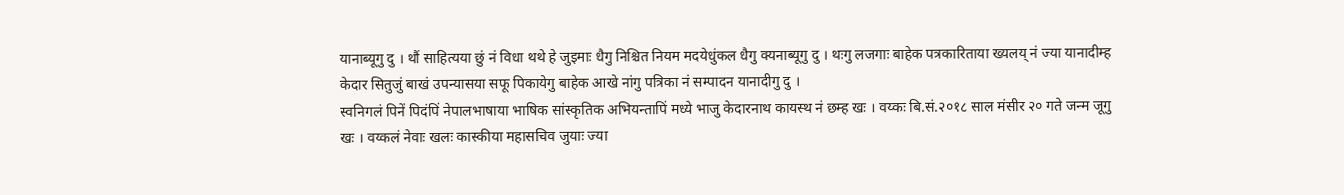यानाब्यूगु दु । थौं साहित्यया छुं नं विधा थथे हे जुइमाः धैगु निश्चित नियम मदयेधुंकल धैगु क्यनाब्यूगु दु । थःगु लजगाः बाहेक पत्रकारिताया ख्यलय् नं ज्या यानादीम्ह केदार सितुजुं बाखं उपन्यासया सफू पिकायेगु बाहेक आखे नांगु पत्रिका नं सम्पादन यानादीगु दु ।
स्वनिगलं पिनें पिदंपिं नेपालभाषाया भाषिक सांस्कृतिक अभियन्तापिं मध्ये भाजु केदारनाथ कायस्थ नं छम्ह खः । वय्कः बि.सं.२०१८ साल मंसीर २० गते जन्म जूगु खः । वय्कलं नेवाः खलः कास्कीया महासचिव जुयाः ज्या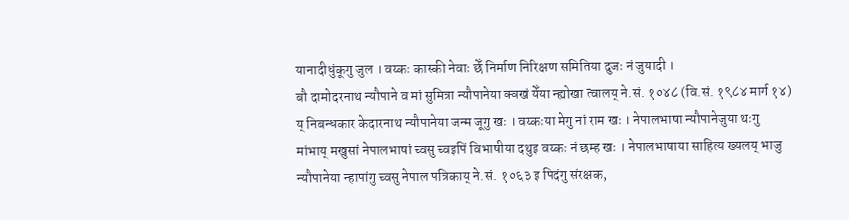यानादीधुंकूगु जुल । वय्कः कास्की नेवाः छेँ निर्माण निरिक्षण समितिया दुजः नं जुयादी ।
बौ दामोदरनाथ न्यौपाने व मां सुमित्रा न्यौपानेया क्वखं येँया न्ह्योखा त्वालय् ने.सं. १०४८ (वि.सं. १९८४ मार्ग १४) य् निबन्धकार केदारनाथ न्यौपानेया जन्म जूगु खः । वय्कःया मेगु नां राम खः । नेपालभाषा न्यौपानेजुया थःगु मांभाय् मखुसां नेपालभाषां च्वसु च्वइपिं विभाषीया दथुइ वय्कः नं छम्ह खः । नेपालभाषाया साहित्य ख्यलय् भाजु न्यौपानेया न्हापांगु च्वसु नेपाल पत्रिकाय् ने.सं. १०६३ इ पिदंगु संरक्षक,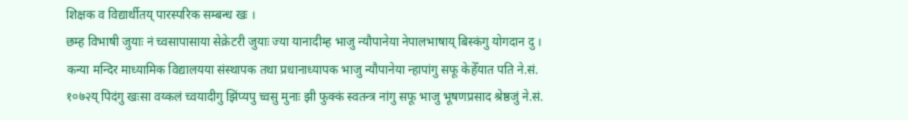शिक्षक व विद्यार्थीतय् पारस्परिक सम्बन्ध खः ।
छम्ह विभाषी जुयाः नं च्वसापासाया सेक्रेटरी जुयाः ज्या यानादीम्ह भाजु न्यौपानेया नेपालभाषाय् बिस्कंगु योगदान दु । कन्या मन्दिर माध्यामिक विद्यालयया संस्थापक तथा प्रधानाध्यापक भाजु न्यौपानेया न्हापांगु सफू केहेँयात पति ने.सं. १०७२य् पिदंगु खःसा वय्कलं च्वयादीगु झिंप्यपु च्वसु मुनाः झी फुक्कं स्वतन्त्र नांगु सफू भाजु भूषणप्रसाद श्रेष्ठजुं ने.सं.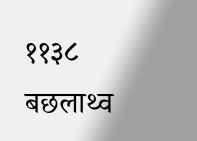११३८ बछलाथ्व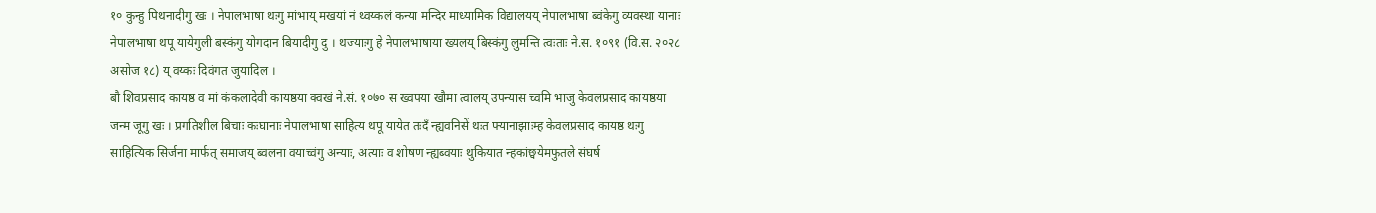१० कुन्हु पिथनादीगु खः । नेपालभाषा थःगु मांभाय् मखयां नं थ्वय्कलं कन्या मन्दिर माध्यामिक विद्यालयय् नेपालभाषा ब्वंकेगु व्यवस्था यानाः नेपालभाषा थपू यायेगुली बस्कंगु योगदान बियादीगु दु । थज्याःगु हे नेपालभाषाया ख्यलय् बिस्कंगु लुमन्ति त्वःताः ने.स. १०९१ (वि.स. २०२८ असोज १८) य् वय्कः दिवंगत जुयादिल ।
बौ शिवप्रसाद कायष्ठ व मां कंकलादेवी कायष्ठया क्वखं ने.सं. १०७० स ख्वपया खौमा त्वालय् उपन्यास च्वमि भाजु केवलप्रसाद कायष्ठया जन्म जूगु खः । प्रगतिशील बिचाः कःघानाः नेपालभाषा साहित्य थपू यायेत तःदँ न्ह्यवनिसें थःत फ्यानाझाःम्ह केवलप्रसाद कायष्ठ थःगु साहित्यिक सिर्जना मार्फत् समाजय् ब्वलना वयाच्वंगु अन्याः, अत्याः व शोषण न्ह्यब्वयाः थुकियात न्हकांछ्वयेमफुतले संघर्ष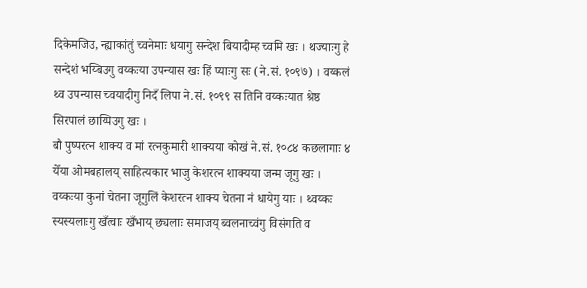दिकेमजिउ, न्ह्याकांतुं च्वनेमाः धयागु सन्देश बियादीम्ह च्वमि खः । थज्याःगु हे सन्देशं भय्बिउगु वय्कःया उपन्यास खः हिं प्याःगु सः (ने.सं. १०९७) । वय्कलं थ्व उपन्यास च्वयादीगु निदँ लिपा ने.सं. १०९९ स तिनि वय्कःयात श्रेष्ठ सिरपालं छाय्पिउगु खः ।
बौ पुष्परत्न शाक्य व मां रत्नकुमारी शाक्यया कोखं ने.सं. १०८४ कछलागाः ४ येँया ओमबहालय् साहित्यकार भाजु केशरत्न शाक्यया जन्म जूगु खः । वय्कःया कुनां चेतना जूगुलिं केशरत्न शाक्य चेतना नं धायेगु याः । थ्वय्कः स्यस्यलाःगु खँत्वाः खँभाय् छ्यलाः समाजय् ब्वलनाच्वंगु विसंगति व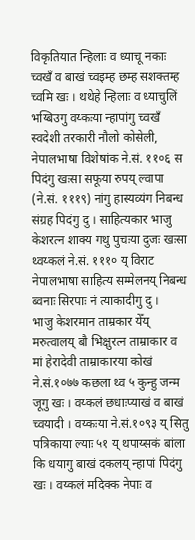विकृतियात न्हिलाः व ध्याचू नकाः च्वखँ व बाखं च्वइम्ह छम्ह सशक्तम्ह च्वमि खः । थथेहे न्हिलाः व ध्याचुलिं भय्बिउगु वय्कःया न्हापांगु च्वखँ स्वदेशी तरकारी नौलो कोसेली, नेपालभाषा विशेषांक ने.सं. ११०६ स पिदंगु खःसा सफूया रुपय् ल्वापा (ने.सं. १११९) नांगु हास्यव्यंग निबन्ध संग्रह पिदंगु दु । साहित्यकार भाजु केशरत्न शाक्य गथु पुचःया दुजः खःसा थ्वय्कलं ने.सं. १११० य् विराट नेपालभाषा साहित्य सम्मेलनय् निबन्ध ब्वनाः सिरपाः नं त्याकादीगु दु ।
भाजु केशरमान ताम्रकार येँय् मरुत्वालय् बौ भिक्षुरत्न ताम्राकार व मां हेरादेवी ताम्राकारया कोखं ने.सं.१०७७ कछला थ्व ५ कुन्हु जन्म जूगु खः । वय्कलं छधाःप्याखं व बाखं च्वयादी । वय्कःया ने.सं.१०९३ य् सितु पत्रिकाया ल्याः ५१ य् थपाय्सकं बांला कि धयागु बाखं दकलय् न्हापां पिदंगु खः । वय्कलं मदिक्क नेपाः व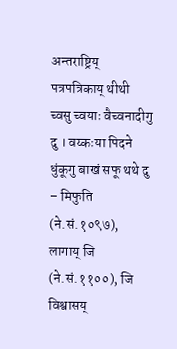अन्तराष्ट्रिय् पत्रपत्रिकाय् थीथी च्वसु च्वयाः वैच्वनादीगु दु । वय्कःया पिदने धुंकूगु बाखं सफू थथे दु – मिफुति (ने.सं.१०९७), लागाय् जि (ने.सं.११००), जि विश्वासय्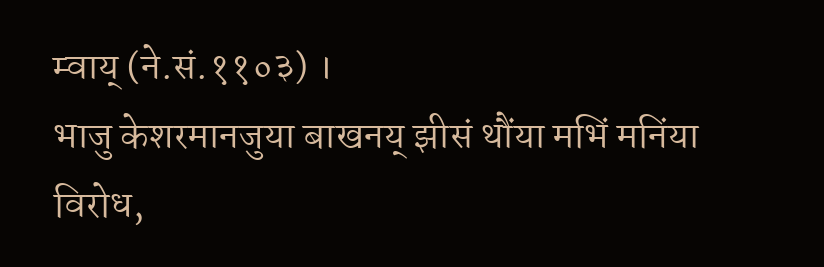म्वाय् (ने.सं.११०३) ।
भाजु केशरमानजुया बाखनय् झीसं थौंया मभिं मनिंया विरोध,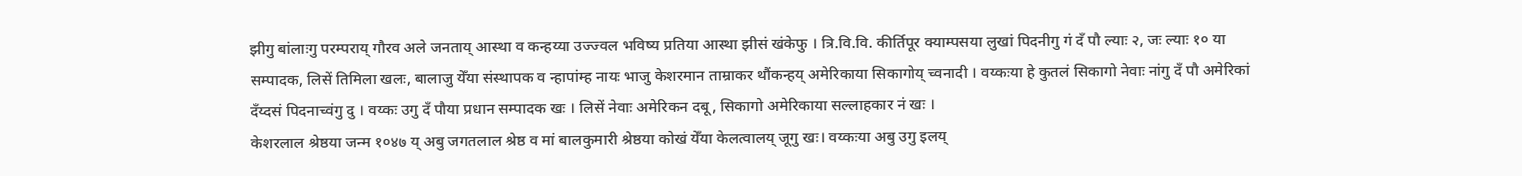झीगु बांलाःगु परम्पराय् गौरव अले जनताय् आस्था व कन्हय्या उज्ज्वल भविष्य प्रतिया आस्था झीसं खंकेफु । त्रि.वि.वि. कीर्तिपूर क्याम्पसया लुखां पिदनीगु गं दँ पौ ल्याः २, जः ल्याः १० या सम्पादक, लिसें तिमिला खलः, बालाजु येँया संस्थापक व न्हापांम्ह नायः भाजु केशरमान ताम्राकर थौंकन्हय् अमेरिकाया सिकागोय् च्वनादी । वय्कःया हे कुतलं सिकागो नेवाः नांगु दँ पौ अमेरिकां दँय्दसं पिदनाच्वंगु दु । वय्कः उगु दँ पौया प्रधान सम्पादक खः । लिसें नेवाः अमेरिकन दबू, सिकागो अमेरिकाया सल्लाहकार नं खः ।
केशरलाल श्रेष्ठया जन्म १०४७ य् अबु जगतलाल श्रेष्ठ व मां बालकुमारी श्रेष्ठया कोखं येँया केलत्वालय् जूगु खः। वय्कःया अबु उगु इलय्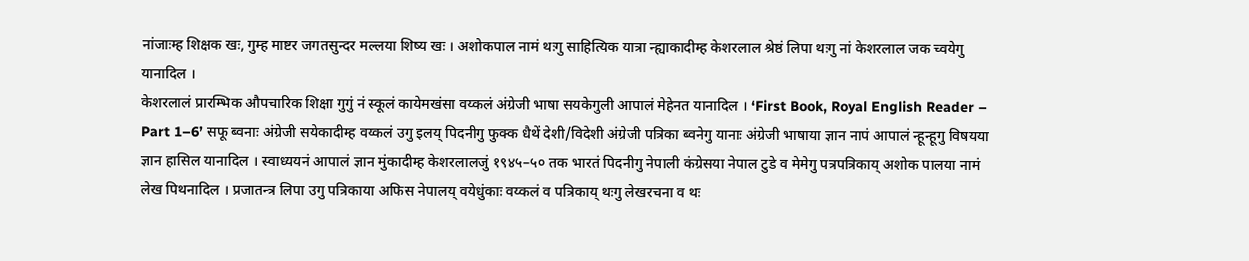नांजाःम्ह शिक्षक खः, गुम्ह माष्टर जगतसुन्दर मल्लया शिष्य खः । अशोकपाल नामं थःगु साहित्यिक यात्रा न्ह्याकादीम्ह केशरलाल श्रेष्ठं लिपा थःगु नां केशरलाल जक च्वयेगु यानादिल ।
केशरलालं प्रारम्भिक औपचारिक शिक्षा गुगुं नं स्कूलं कायेमखंसा वय्कलं अंग्रेजी भाषा सयकेगुली आपालं मेहेनत यानादिल । ‘First Book, Royal English Reader – Part 1–6’ सफू ब्वनाः अंग्रेजी सयेकादीम्ह वय्कलं उगु इलय् पिदनीगु फुक्क धैथें देशी/विदेशी अंग्रेजी पत्रिका ब्वनेगु यानाः अंग्रेजी भाषाया ज्ञान नापं आपालं न्हून्हूगु विषयया ज्ञान हासिल यानादिल । स्वाध्ययनं आपालं ज्ञान मुंकादीम्ह केशरलालजुं १९४५–५० तक भारतं पिदनीगु नेपाली कंग्रेसया नेपाल टुडे व मेमेगु पत्रपत्रिकाय् अशोक पालया नामं लेख पिथनादिल । प्रजातन्त्र लिपा उगु पत्रिकाया अफिस नेपालय् वयेधुंकाः वय्कलं व पत्रिकाय् थःगु लेखरचना व थः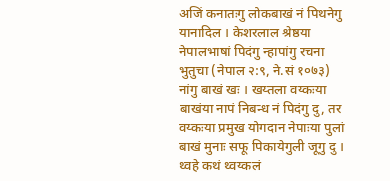अजिं कनातःगु लोकबाखं नं पिथनेगु यानादिल । केशरलाल श्रेष्ठया नेपालभाषां पिदंगु न्हापांगु रचना भुतुचा (नेपाल २:९, ने.सं १०७३) नांगु बाखं खः । खय्तला वय्कःया बाखंया नापं निबन्ध नं पिदंगु दु, तर वय्कःया प्रमुख योगदान नेपाःया पुलां बाखं मुनाः सफू पिकायेगुली जूगु दु । थ्वहे कथं थ्वय्कलं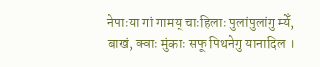नेपाःया गां गामय् चाःहिलाः पुलांपुलांगु म्येँ, बाखं, क्वाः मुंकाः सफू पिथनेगु यानादिल ।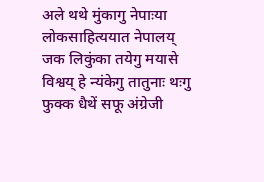अले थथे मुंकागु नेपाःया लोकसाहित्ययात नेपालय् जक लिकुंका तयेगु मयासे विश्वय् हे न्यंकेगु तातुनाः थःगु फुक्क धैथें सफू अंग्रेजी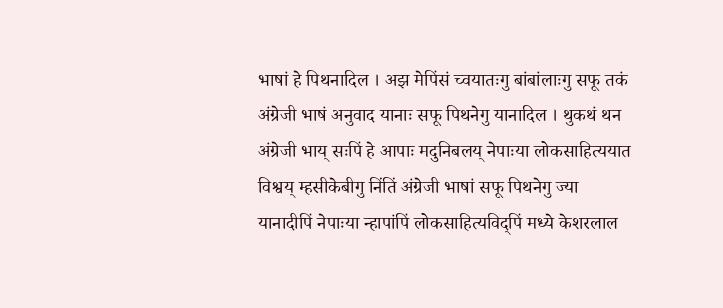भाषां हे पिथनादिल । अझ मेपिंसं च्वयातःगु बांबांलाःगु सफू तकं अंग्रेजी भाषं अनुवाद यानाः सफू पिथनेगु यानादिल । थुकथं थन अंग्रेजी भाय् सःपिं हे आपाः मदुनिबलय् नेपाःया लोकसाहित्ययात विश्वय् म्हसीकेबीगु निंतिं अंग्रेजी भाषां सफू पिथनेगु ज्या यानादीपिं नेपाःया न्हापांपिं लोकसाहित्यविद्पिं मध्ये केशरलाल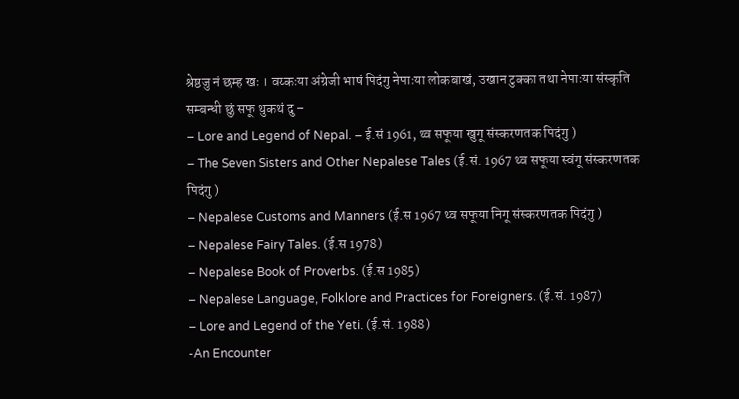श्रेष्ठजु नं छम्ह खः । वय्कःया अंग्रेजी भाषं पिदंगु नेपाःया लोकबाखं, उखान टुक्का तथा नेपाःया संस्कृति सम्बन्धी छुं सफू थुकथं दु –
– Lore and Legend of Nepal. – ई.सं 1961, थ्व सफूया खुगू संस्करणतक पिदंगु )
– The Seven Sisters and Other Nepalese Tales (ई.सं. 1967 थ्व सफूया स्वंगू संस्करणतक पिदंगु )
– Nepalese Customs and Manners (ई.स 1967 थ्व सफूया निगू संस्करणतक पिदंगु )
– Nepalese Fairy Tales. (ई.स 1978)
– Nepalese Book of Proverbs. (ई.स 1985)
– Nepalese Language, Folklore and Practices for Foreigners. (ई.सं. 1987)
– Lore and Legend of the Yeti. (ई.सं. 1988)
-An Encounter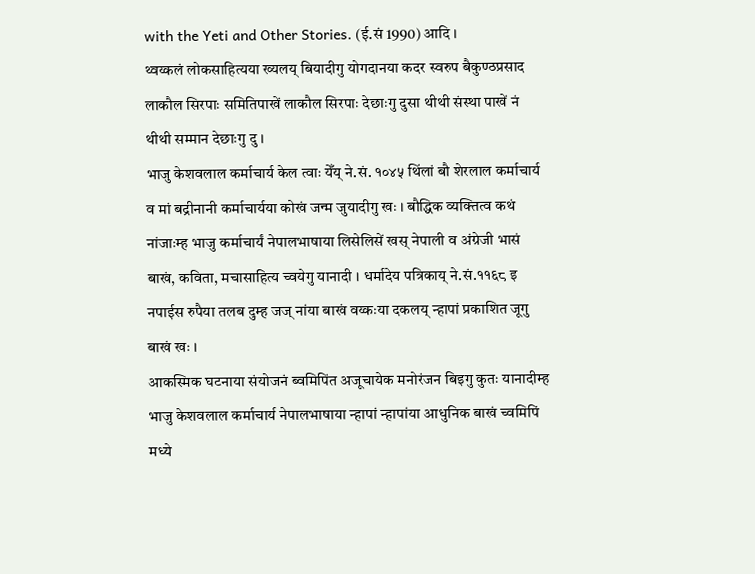with the Yeti and Other Stories. (ई.सं 1990) आदि ।
थ्वय्कलं लोकसाहित्यया ख्यलय् बियादीगु योगदानया कदर स्वरुप बैकुण्ठप्रसाद लाकौल सिरपाः समितिपाखें लाकौल सिरपाः देछाःगु दुसा थीथी संस्था पाखें नं थीथी सम्मान देछाःगु दु ।
भाजु केशवलाल कर्माचार्य केल त्वाः येँय् ने.सं. १०४५ थिंलां बौ शेरलाल कर्माचार्य व मां बद्रीनानी कर्माचार्यया कोखं जन्म जुयादीगु खः । बौद्धिक व्यक्तित्व कथं नांजाःम्ह भाजु कर्माचार्यं नेपालभाषाया लिसेलिसें खस् नेपाली व अंग्रेजी भासं बाखं, कविता, मचासाहित्य च्वयेगु यानादी । धर्मादेय पत्रिकाय् ने.सं.११६८ इ नपाईस रुपैया तलब दुम्ह जज् नांया बाखं वय्कःया दकलय् न्हापां प्रकाशित जूगु बाखं खः ।
आकस्मिक घटनाया संयोजनं ब्वमिपिंत अजूचायेक मनोरंजन बिइगु कुतः यानादीम्ह भाजु केशवलाल कर्माचार्य नेपालभाषाया न्हापां न्हापांया आधुनिक बाखं च्वमिपिं मध्ये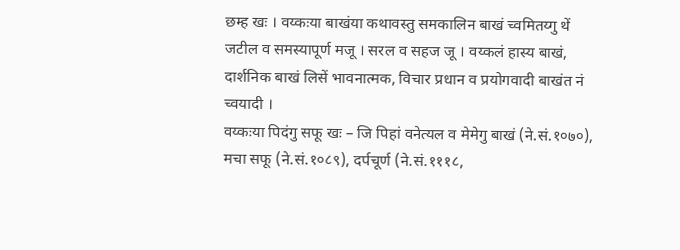छम्ह खः । वय्कःया बाखंया कथावस्तु समकालिन बाखं च्वमितय्गु थें जटील व समस्यापूर्ण मजू । सरल व सहज जू । वय्कलं हास्य बाखं, दार्शनिक बाखं लिसें भावनात्मक, विचार प्रधान व प्रयोगवादी बाखंत नं च्वयादी ।
वय्कःया पिदंगु सफू खः – जि पिहां वनेत्यल व मेमेगु बाखं (ने.सं.१०७०), मचा सफू (ने.सं.१०८९), दर्पचूर्ण (ने.सं.१११८,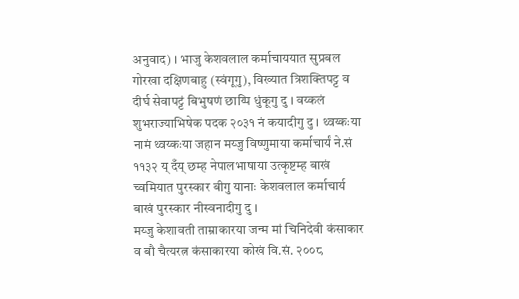अनुवाद) । भाजु केशवलाल कर्माचाययात सुप्रबल गोरखा दक्षिणबाहु (स्वंगूगु), विख्यात त्रिशक्तिपट्ट व दीर्घ सेवापट्टं बिभुषणं छाय्पि धुंकूगु दु । वय्कलं शुभराज्याभिषेक पदक २०३१ नं कयादीगु दु । थ्वय्कःया नामं थ्वय्कःया जहान मय्जु विष्णुमाया कर्माचार्यं ने.सं ११३२ य् दँय् छम्ह नेपालभाषाया उत्कृष्टम्ह बाखं च्वमियात पुरस्कार बीगु यानाः केशवलाल कर्माचार्य बाखं पुरस्कार नीस्वनादीगु दु ।
मय्जु केशावती ताम्राकारया जन्म मां चिनिदेवी कंसाकार व बौ चैत्यरत्न कंसाकारया कोखं वि.सं. २००८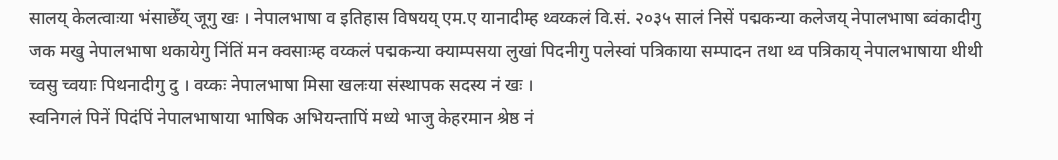सालय् केलत्वाःया भंसाछेँय् जूगु खः । नेपालभाषा व इतिहास विषयय् एम.ए यानादीम्ह थ्वय्कलं वि.सं. २०३५ सालं निसें पद्मकन्या कलेजय् नेपालभाषा ब्वंकादीगु जक मखु नेपालभाषा थकायेगु निंतिं मन क्वसाःम्ह वय्कलं पद्मकन्या क्याम्पसया लुखां पिदनीगु पलेस्वां पत्रिकाया सम्पादन तथा थ्व पत्रिकाय् नेपालभाषाया थीथी च्वसु च्वयाः पिथनादीगु दु । वय्कः नेपालभाषा मिसा खलःया संस्थापक सदस्य नं खः ।
स्वनिगलं पिनें पिदंपिं नेपालभाषाया भाषिक अभियन्तापिं मध्ये भाजु केहरमान श्रेष्ठ नं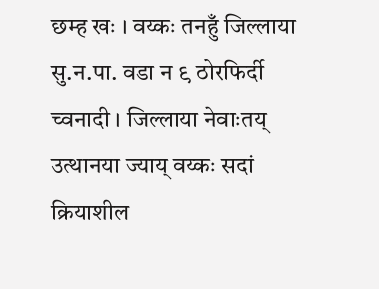छम्ह खः । वय्कः तनहुँ जिल्लाया सु.न.पा. वडा न ९ ठोरफिर्दी च्वनादी । जिल्लाया नेवाःतय् उत्थानया ज्याय् वय्कः सदां क्रियाशील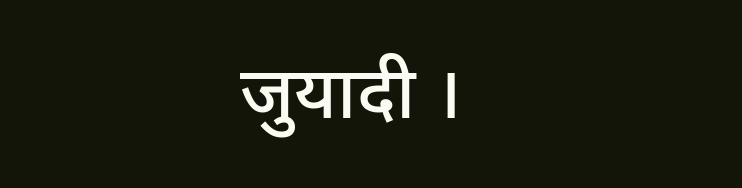जुयादी ।